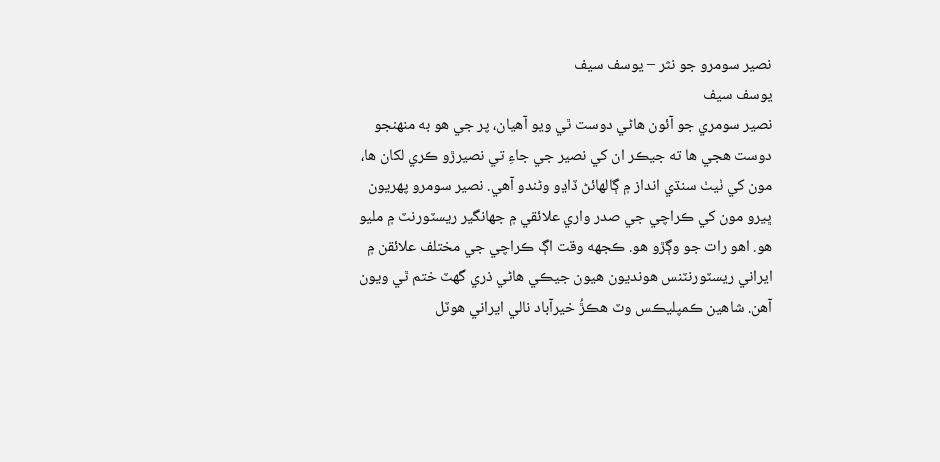نصير سومرو جو نثر – يوسف سيف
يوسف سيف
نصير سومري جو آئون هاڻي دوست ٿي ويو آهيان، پر جي هو به منهنجو دوست هجي ها ته جيڪر ان کي نصير جي جاءِ تي نصيرڙو ڪري لکان ها، مون کي ٺيٺ سنڌي انداز ۾ ڳالهائڻ ڏاڍو وڻندو آهي. نصير سومرو پهريون ڀيرو مون کي ڪراچي جي صدر واري علائقي ۾ جهانگير ريسٽورنٽ ۾ مليو هو. اهو رات جو وڳڙو هو. ڪجهه وقت اڳ ڪراچي جي مختلف علائقن ۾ ايراني ريسٽورنٽنس هونديون هيون جيڪي هاڻي ذري گهٽ ختم ٿي ويون آهن. شاهين ڪمپليڪس وٽ هڪڙُ خيرآباد نالي ايراني هوٽل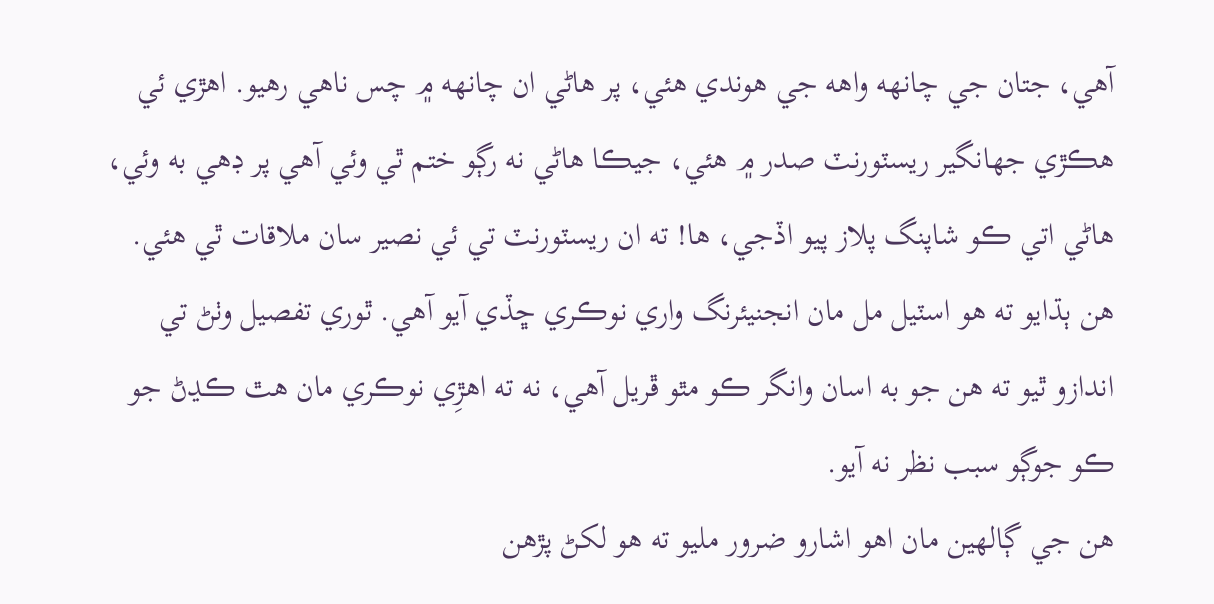آهي، جتان جي چانهه واهه جي هوندي هئي، پر هاڻي ان چانهه ۾ چس ناهي رهيو. اهڙي ئي هڪڙي جهانگير ريسٽورنٽ صدر ۾ هئي، جيڪا هاڻي نه رڳو ختم ٿي وئي آهي پر ڊهي به وئي، هاڻي اتي ڪو شاپنگ پلاز پيو اڏجي، ها! ته ان ريسٽورنٽ تي ئي نصير سان ملاقات ٿي هئي. هن ٻڌايو ته هو اسٽيل مل مان انجنيئرنگ واري نوڪري ڇڏي آيو آهي. ٿوري تفصيل وٺڻ تي اندازو ٿيو ته هن جو به اسان وانگر ڪو مٿو ڦريل آهي، نه ته اهڙِي نوڪري مان هٿ ڪڍڻ جو ڪو جوڳو سبب نظر نه آيو.
هن جي ڳالهين مان اهو اشارو ضرور مليو ته هو لکڻ پڙهن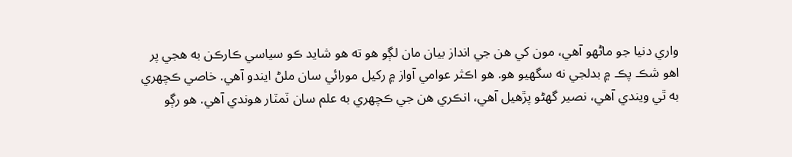واري دنيا جو ماڻهو آهي، مون کي هن جي انداز بيان مان لڳو هو ته هو شايد ڪو سياسي ڪارڪن به هجي پر اهو شڪ پڪ ۾ بدلجي نه سگهيو هو. هو اڪثر عوامي آواز ۾ رکيل مورائي سان ملڻ ايندو آهي. خاصي ڪچهري به ٿي ويندي آهي، نصير گهڻو پڙهيل آهي، انڪري هن جي ڪچهري به علم سان ٽمٽار هوندي آهي. هو رڳو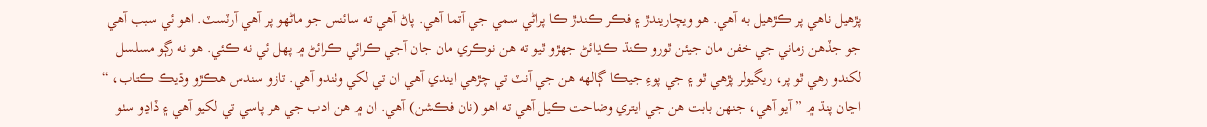پڙهيل ناهي پر ڪڙهيل به آهي. هو ويچاريندڙ ۽ فڪر ڪندڙ ڪا پراڻي سمي جي آتما آهي. پاڻ آهي ته سائنس جو ماڻهو پر آهي آرٽسٽ. اهو ئي سبب آهي جو جڏهن زماني جي خفن مان جيئن ٿورو ڪنڌ ڪڍائڻ جهڙو ٿيو ته هن نوڪري مان جان آجي ڪرائي ڪرائڻ ۾ پهل ئي نه ڪئي. هو نه رڳو مسلسل لکندو رهي ٿو پر، ريگيولر پڙهي ٿو ۽ جي پوءِ جيڪا ڳالهه هن جي آنٽ تي چڙهي ايندي آهي ان تي لکي وٺندو آهي. تازو سندس هڪڙو وڌيڪ ڪتاب، “ اڃان پنڌ ۾ ” آيو آهي، جنهن بابت هن جي ايتري وضاحت ڪيل آهي ته اهو (نان فڪشن) آهي. ان ۾ هن ادب جي هر پاسي تي لکيو آهي ۽ ڏاڍو سٺو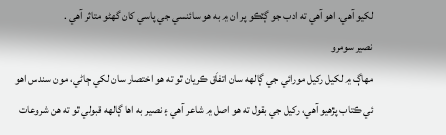لکيو آهي. اهو آهي ته ادب جو ڳٽڪو پر ان ۾ به هو سائنسي جي پاسي کان گهڻو متاثر آهي .
نصير سومرو
مهاڳ ۾ لکيل رکيل مورائي جي ڳالهه سان اتفاَق ڪريان ٿو ته هو اختصار سان لکي ڄاڻي، مون سندس اهو ئي ڪتاب پڙهيو آهي، رکيل جي بقول ته هو اصل ۾ شاعر آهي ۽ نصير به اها ڳالهه قبولي ٿو ته هن شروعات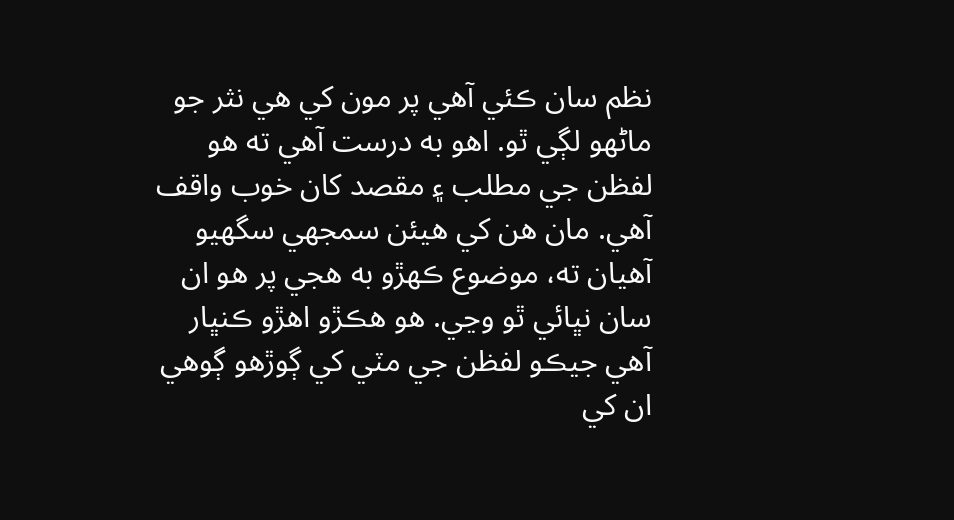نظم سان ڪئي آهي پر مون کي هي نثر جو ماڻهو لڳي ٿو. اهو به درست آهي ته هو لفظن جي مطلب ۽ مقصد کان خوب واقف آهي. مان هن کي هيئن سمجهي سگهيو آهيان ته، موضوع ڪهڙو به هجي پر هو ان سان نڀائي ٿو وڃي. هو هڪڙو اهڙو ڪنڀار آهي جيڪو لفظن جي مٽي کي ڳوڙهو ڳوهي ان کي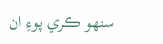سنهو ڪري پوءِ ان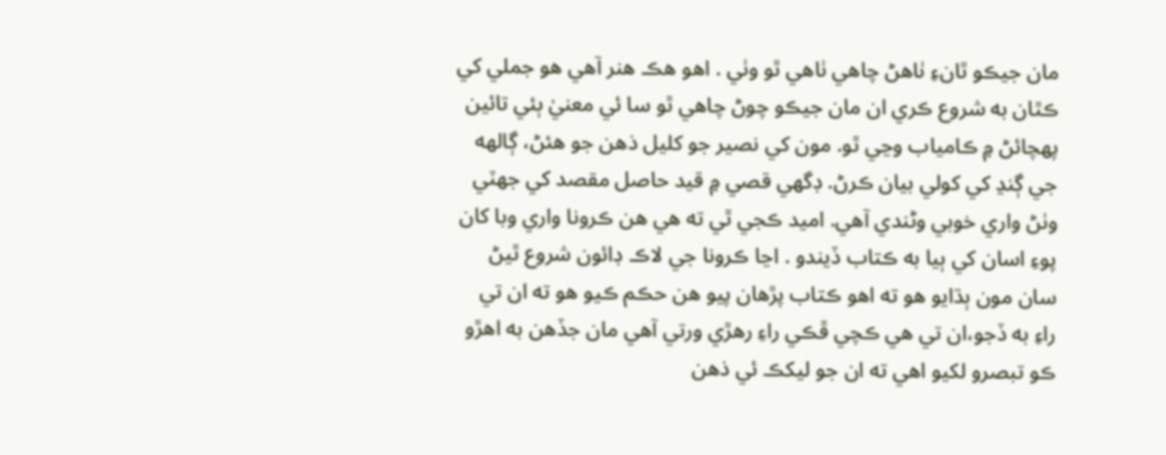مان جيڪو ٿانءِ ٺاهڻ چاهي ٺاهي ٿو وٺي . اهو هڪ هنر آهي هو جملي کي ڪٿان به شروع ڪري ان مان جيڪو چوڻ چاهي ٿو سا ئي معنيٰ ٻئي تائين پهچائڻ ۾ ڪامياب وڃي ٿو. مون کي نصير جو کليل ذهن جو هئڻ، ڳالهه جي ڳنڍ کي کولي بيان ڪرڻ. ڊگهي قصي ۾ قيد حاصل مقصد کي جهٽي وٺڻ واري خوبي وڻندي آهي. اميد ڪجي ٿي ته هي هن ڪرونا واري وبا کان پوءِ اسان کي ٻيا به ڪتاب ڏيندو . اڃا ڪرونا جي لاڪ ڊائون شروع ٿيڻ سان مون ٻڌايو هو ته اهو ڪتاب پڙهان پيو هن حڪم ڪيو هو ته ان تي راءِ به ڏجو،ان تي هي ڪچي ڦڪي راءِ رهڙي ورتي آهي مان جڏهن به اهڙو ڪو تبصرو لکيو اهي ته ان جو ليکڪ ئي ذهن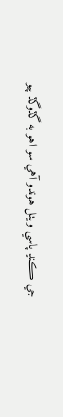جي ڪنڍ پاسي ويٺل هوندو آهي سو اهو به گڏوگڏ پيو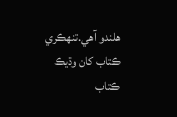هلندو آهي.تنهڪري ڪتاب کان وڌيڪ ڪتاب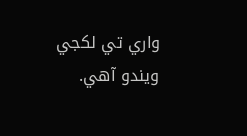واري تي لکجي ويندو آهي.